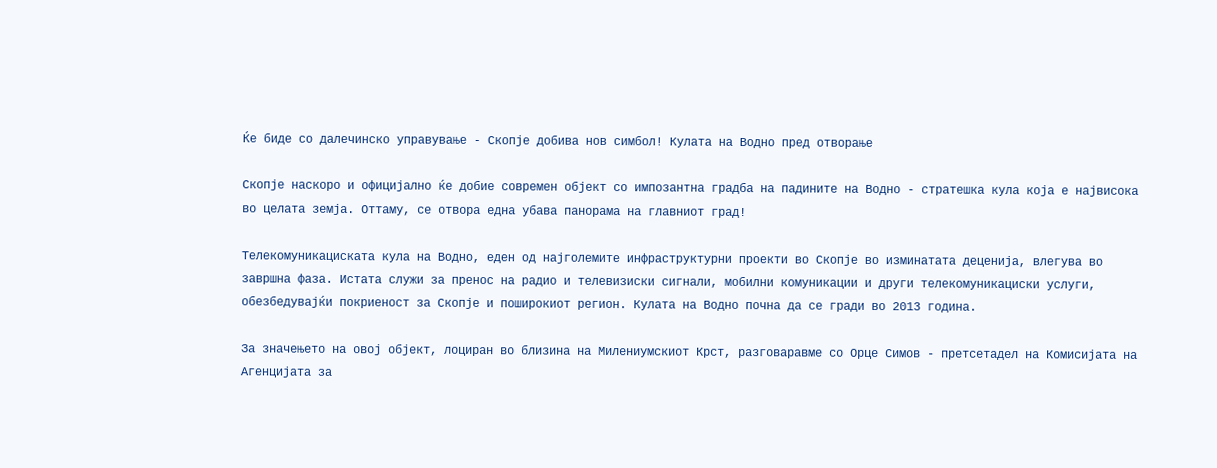Ќе биде со далечинско управување - Скопје добива нов симбол! Кулата на Водно пред отворање

Скопје наскоро и официјално ќе добие современ објект со импозантна градба на падините на Водно - стратешка кула која е највисока во целата земја. Оттаму, се отвора една убава панорама на главниот град!

Телекомуникациската кула на Водно, еден од најголемите инфраструктурни проекти во Скопје во изминатата деценија, влегува во завршна фаза. Истата служи за пренос на радио и телевизиски сигнали, мобилни комуникации и други телекомуникациски услуги, обезбедувајќи покриеност за Скопје и поширокиот регион. Кулата на Водно почна да се гради во 2013 година.

За значењето на овој објект, лоциран во близина на Милениумскиот Крст, разговаравме со Орце Симов - претсетадел на Комисијата на Агенцијата за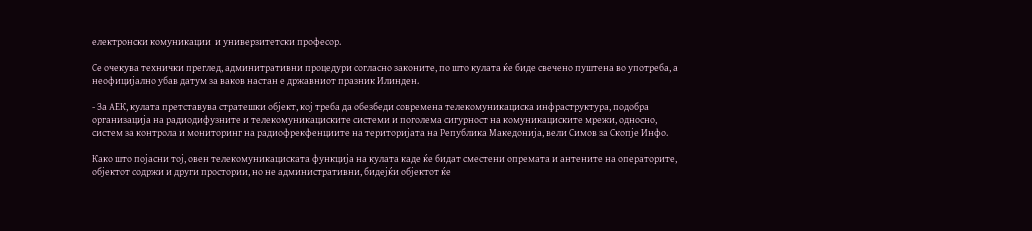електронски комуникации  и универзитетски професор.

Се очекува технички преглед, админитративни процедури согласно законите, по што кулата ќе биде свечено пуштена во употреба, а неофицијално убав датум за ваков настан е државниот празник Илинден.

- За АЕК, кулата претставува стратешки објект, кој треба да обезбеди современа телекомуникациска инфраструктура, подобра организација на радиодифузните и телекомуникациските системи и поголема сигурност на комуникациските мрежи, односно, систем за контрола и мониторинг на радиофрекфенциите на територијата на Република Македонија, вели Симов за Скопје Инфо.

Како што појасни тој, овен телекомуникациската функција на кулата каде ќе бидат сместени опремата и антените на операторите, објектот содржи и други простории, но не административни, бидејќи објектот ќе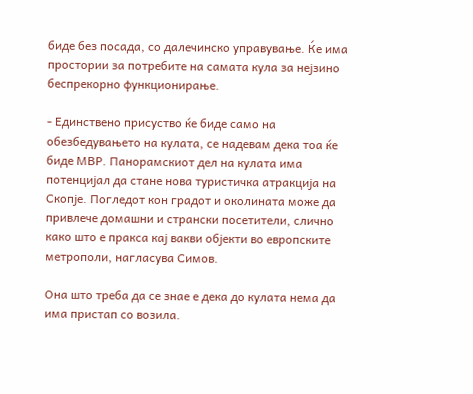биде без посада, со далечинско управување. Ќе има простории за потребите на самата кула за нејзино беспрекорно функционирање.

- Единствено присуство ќе биде само на обезбедувањето на кулата, се надевам дека тоа ќе биде МВР. Панорамскиот дел на кулата има потенцијал да стане нова туристичка атракција на Скопје. Погледот кон градот и околината може да привлече домашни и странски посетители, слично како што е пракса кај вакви објекти во европските метрополи, нагласува Симов.

Она што треба да се знае е дека до кулата нема да има пристап со возила.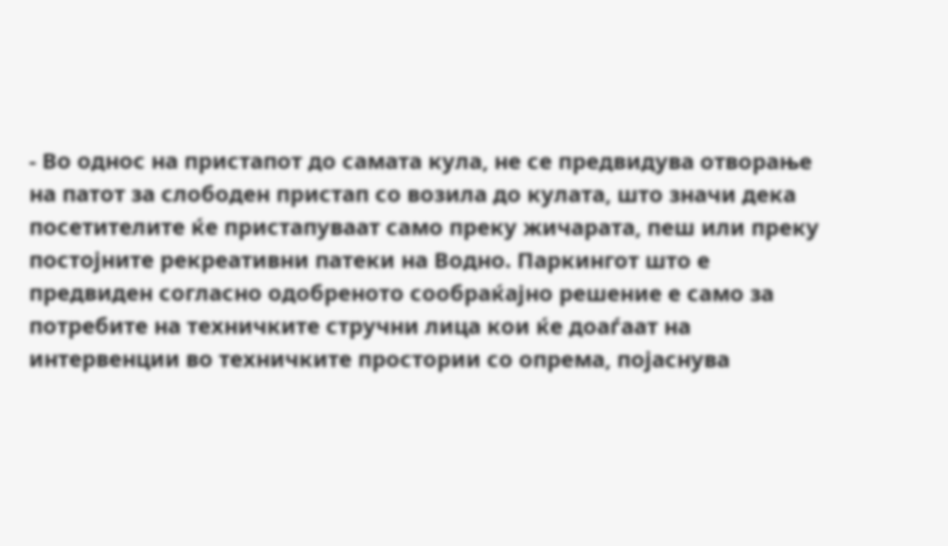- Во однос на пристапот до самата кула, не се предвидува отворање на патот за слободен пристап со возила до кулата, што значи дека посетителите ќе пристапуваат само преку жичарата, пеш или преку постојните рекреативни патеки на Водно. Паркингот што е предвиден согласно одобреното сообраќајно решение е само за потребите на техничките стручни лица кои ќе доаѓаат на интервенции во техничките простории со опрема, појаснува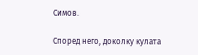Симов.

Според него, доколку кулата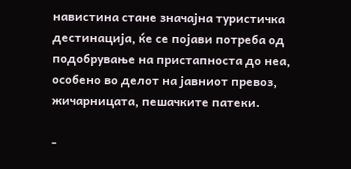навистина стане значајна туристичка дестинација, ќе се појави потреба од подобрување на пристапноста до неа, особено во делот на јавниот превоз, жичарницата, пешачките патеки.

-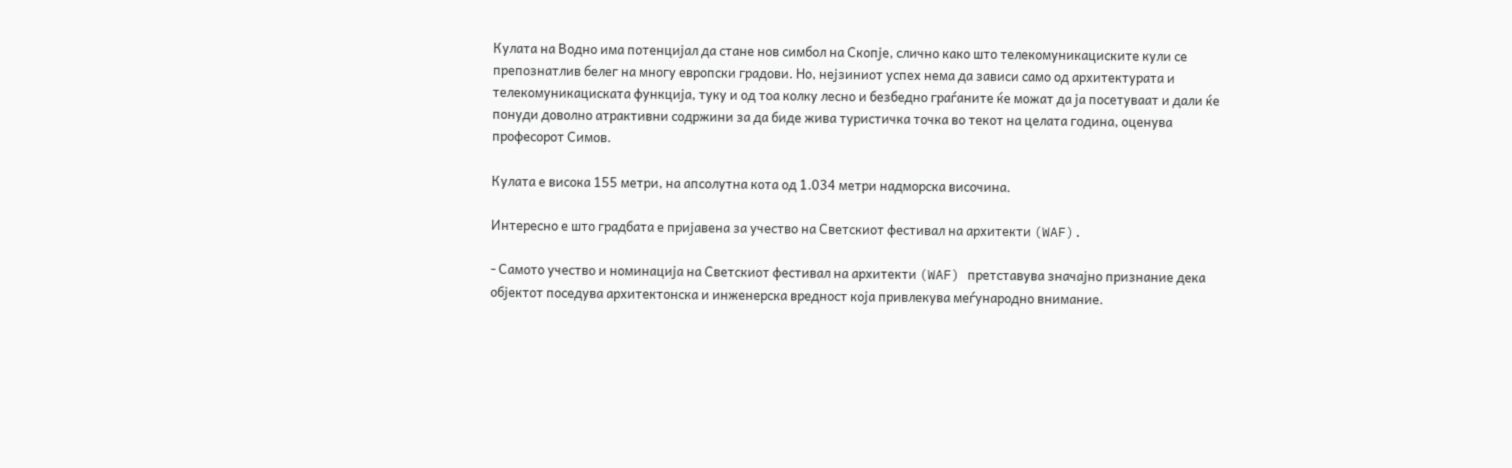Кулата на Водно има потенцијал да стане нов симбол на Скопје, слично како што телекомуникациските кули се препознатлив белег на многу европски градови. Но, нејзиниот успех нема да зависи само од архитектурата и телекомуникациската функција, туку и од тоа колку лесно и безбедно граѓаните ќе можат да ја посетуваат и дали ќе понуди доволно атрактивни содржини за да биде жива туристичка точка во текот на целата година, оценува професорот Симов.

Кулата е висока 155 метри, на апсолутна кота од 1.034 метри надморска височина.

Интересно е што градбата е пријавена за учество на Светскиот фестивал на архитекти (WAF).

- Самото учество и номинација на Светскиот фестивал на архитекти (WAF) претставува значајно признание дека објектот поседува архитектонска и инженерска вредност која привлекува меѓународно внимание.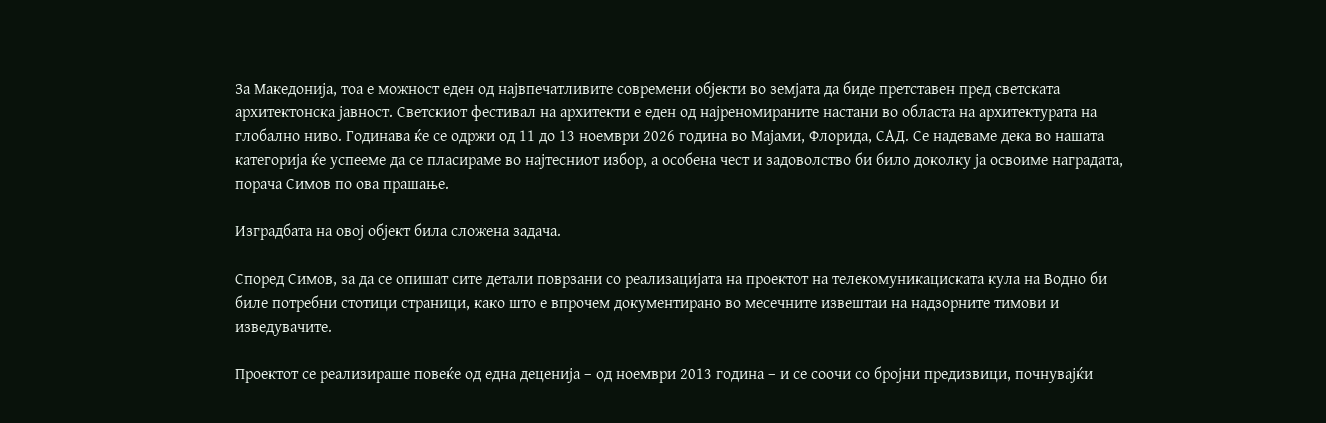За Македонија, тоа е можност еден од највпечатливите современи објекти во земјата да биде претставен пред светската архитектонска јавност. Светскиот фестивал на архитекти е еден од најреномираните настани во областа на архитектурата на глобално ниво. Годинава ќе се одржи од 11 до 13 ноември 2026 година во Мајами, Флорида, САД. Се надеваме дека во нашата категорија ќе успееме да се пласираме во најтесниот избор, а особена чест и задоволство би било доколку ја освоиме наградата, порача Симов по ова прашање.

Изградбата на овој објект била сложена задача.

Според Симов, за да се опишат сите детали поврзани со реализацијата на проектот на телекомуникациската кула на Водно би биле потребни стотици страници, како што е впрочем документирано во месечните извештаи на надзорните тимови и изведувачите.

Проектот се реализираше повеќе од една деценија – од ноември 2013 година – и се соочи со бројни предизвици, почнувајќи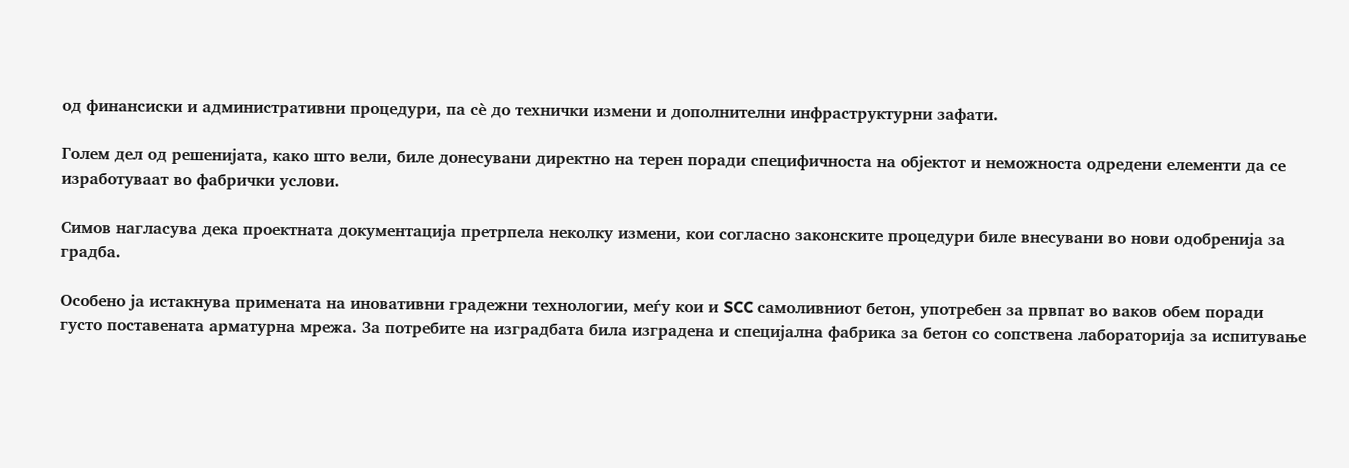од финансиски и административни процедури, па сè до технички измени и дополнителни инфраструктурни зафати.

Голем дел од решенијата, како што вели, биле донесувани директно на терен поради специфичноста на објектот и неможноста одредени елементи да се изработуваат во фабрички услови.

Симов нагласува дека проектната документација претрпела неколку измени, кои согласно законските процедури биле внесувани во нови одобренија за градба.

Особено ја истакнува примената на иновативни градежни технологии, меѓу кои и SCC самоливниот бетон, употребен за првпат во ваков обем поради густо поставената арматурна мрежа. За потребите на изградбата била изградена и специјална фабрика за бетон со сопствена лабораторија за испитување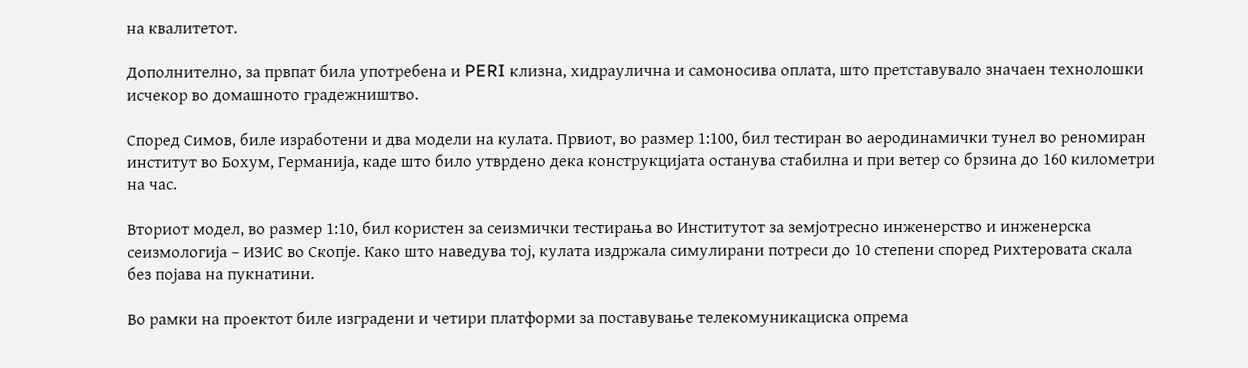на квалитетот.

Дополнително, за првпат била употребена и PERI клизна, хидраулична и самоносива оплата, што претставувало значаен технолошки исчекор во домашното градежништво.

Според Симов, биле изработени и два модели на кулата. Првиот, во размер 1:100, бил тестиран во аеродинамички тунел во реномиран институт во Бохум, Германија, каде што било утврдено дека конструкцијата останува стабилна и при ветер со брзина до 160 километри на час.

Вториот модел, во размер 1:10, бил користен за сеизмички тестирања во Институтот за земјотресно инженерство и инженерска сеизмологија – ИЗИС во Скопје. Како што наведува тој, кулата издржала симулирани потреси до 10 степени според Рихтеровата скала без појава на пукнатини.

Во рамки на проектот биле изградени и четири платформи за поставување телекомуникациска опрема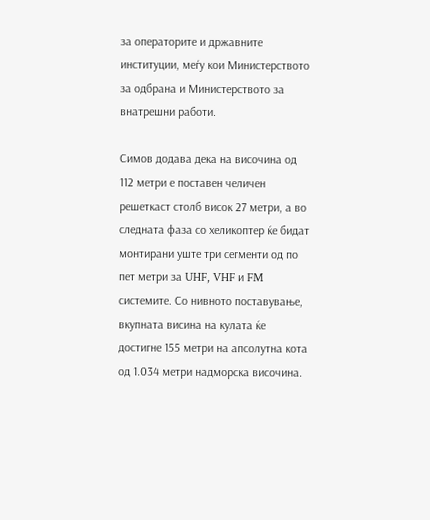за операторите и државните институции, меѓу кои Министерството за одбрана и Министерството за внатрешни работи.

Симов додава дека на височина од 112 метри е поставен челичен решеткаст столб висок 27 метри, а во следната фаза со хеликоптер ќе бидат монтирани уште три сегменти од по пет метри за UHF, VHF и FM системите. Со нивното поставување, вкупната висина на кулата ќе достигне 155 метри на апсолутна кота од 1.034 метри надморска височина.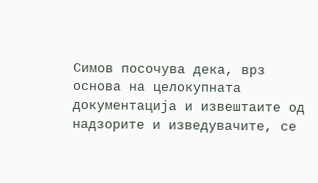Симов посочува дека, врз основа на целокупната документација и извештаите од надзорите и изведувачите, се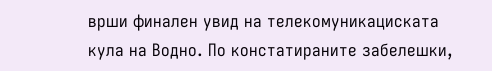врши финален увид на телекомуникациската кула на Водно. По констатираните забелешки,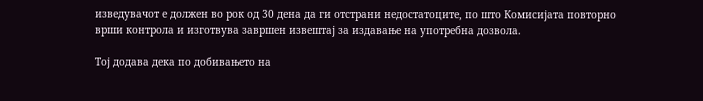изведувачот е должен во рок од 30 дена да ги отстрани недостатоците, по што Комисијата повторно врши контрола и изготвува завршен извештај за издавање на употребна дозвола.

Тој додава дека по добивањето на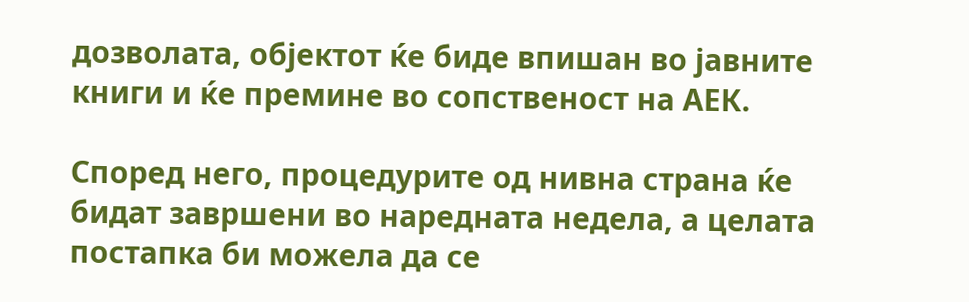дозволата, објектот ќе биде впишан во јавните книги и ќе премине во сопственост на АЕК.

Според него, процедурите од нивна страна ќе бидат завршени во наредната недела, а целата постапка би можела да се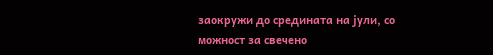заокружи до средината на јули, со можност за свечено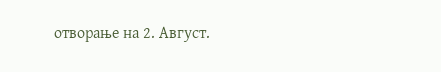отворање на 2. Август.